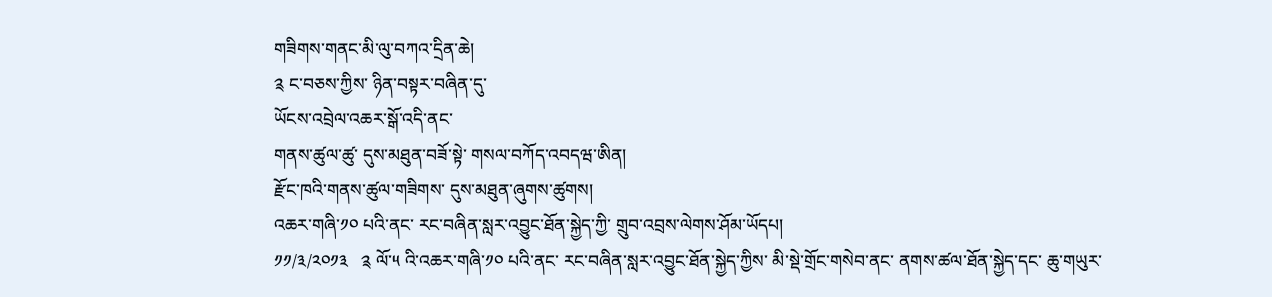གཟིགས་གནང་མི་ལུ་བཀའ་དྲིན་ཆེ།
༉ ང་བཅས་ཀྱིས་ ཉིན་བསྟར་བཞིན་དུ་
ཡོངས་འབྲེལ་འཆར་སྒོ་འདི་ནང་
གནས་ཚུལ་ཚུ་ དུས་མཐུན་བཟོ་སྟེ་ གསལ་བཀོད་འབདཝ་ཨིན།
རྫོང་ཁའི་གནས་ཚུལ་གཟིགས་ དུས་མཐུན་ཞུགས་ཚུགས།
འཆར་གཞི་༡༠ པའི་ནང་ རང་བཞིན་སླར་འབྱུང་ཐོན་སྐྱེད་ཀྱི་ གྲུབ་འབྲས་ལེགས་ཤོམ་ཡོདཔ།
༡༡/༣/༢༠༡༣   ༉ ལོ་༥ འི་འཆར་གཞི་༡༠ པའི་ནང་ རང་བཞིན་སླར་འབྱུང་ཐོན་སྐྱེད་ཀྱིས་ མི་སྡེ་གྲོང་གསེབ་ནང་ ནགས་ཚལ་ཐོན་སྐྱེད་དང་ ཆུ་གཡུར་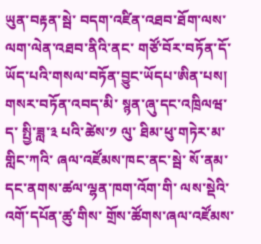ཡུན་བརྟན་སྦེ་ བདག་འཛིན་འཐབ་ཐོག་ལས་ ལག་ལེན་འཐབ་ནིའི་ནང་ གཙོ་བོར་བཏོན་དོ་ཡོད་པའི་གསལ་བཏོན་བྱུང་ཡོདཔ་ཨིན་པས།
གསར་བཏོན་འབད་མི་ སྙན་ཞུ་དང་འཁྲིལཝ་ད་ སྤྱི་ཟླ་༣ པའི་ཚེས་༡ ལུ་ ཐིམ་ཕུ་གཏེར་མ་གླིང་ཀའི་ ཞལ་འཛོམས་ཁང་ནང་སྦེ་ སོ་ནམ་དང་ནགས་ཚལ་ལྷན་ཁག་འོག་གི་ ལས་སྡེའི་འགོ་དཔོན་ཚུ་གིས་ གྲོས་ཚོགས་ཞལ་འཛོམས་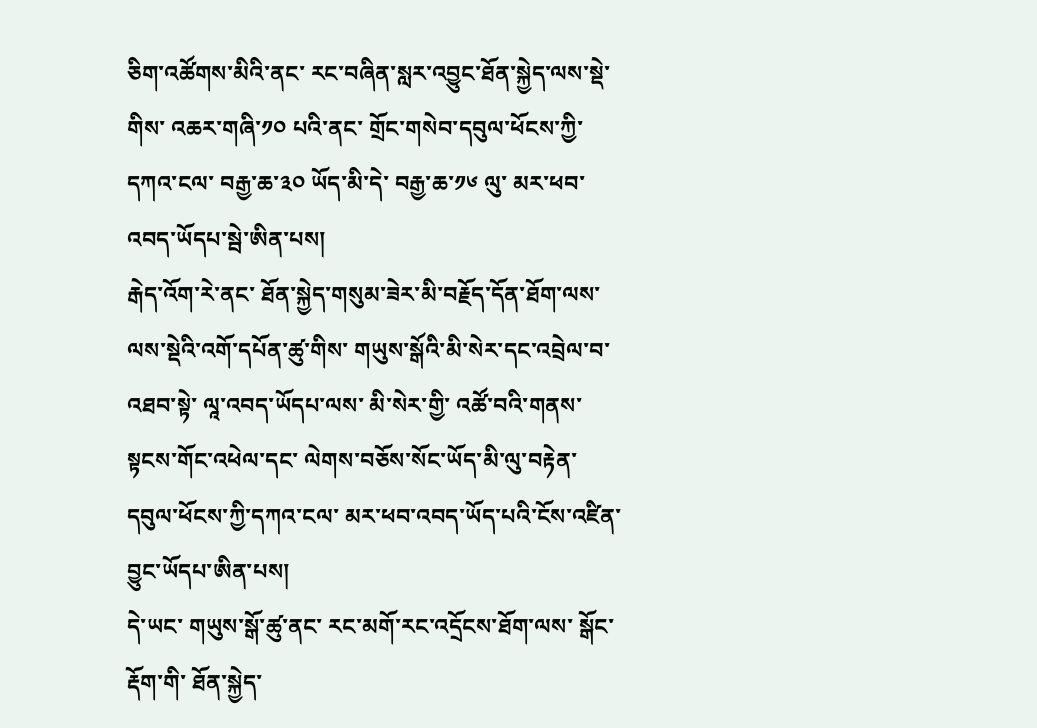ཅིག་འཚོགས་མིའི་ནང་ རང་བཞིན་སླར་འབྱུང་ཐོན་སྐྱེད་ལས་སྡེ་གིས་ འཆར་གཞི་༡༠ པའི་ནང་ གྲོང་གསེབ་དབུལ་ཕོངས་ཀྱི་དཀའ་ངལ་ བརྒྱ་ཆ་༣༠ ཡོད་མི་དེ་ བརྒྱ་ཆ་༡༦ ལུ་ མར་ཕབ་འབད་ཡོདཔ་སྦེ་ཨིན་པས།
རྒེད་འོག་རེ་ནང་ ཐོན་སྐྱེད་གསུམ་ཟེར་མི་བརྗོད་དོན་ཐོག་ལས་ ལས་སྡེའི་འགོ་དཔོན་ཚུ་གིས་ གཡུས་སྒོའི་མི་སེར་དང་འབྲེལ་བ་འཐབ་སྟེ་ ལཱ་འབད་ཡོདཔ་ལས་ མི་སེར་གྱི་ འཚོ་བའི་གནས་སྟངས་གོང་འཕེལ་དང་ ལེགས་བཅོས་སོང་ཡོད་མི་ལུ་བརྟེན་ དབུལ་ཕོངས་ཀྱི་དཀའ་ངལ་ མར་ཕབ་འབད་ཡོད་པའི་ངོས་འཛིན་བྱུང་ཡོདཔ་ཨིན་པས།
དེ་ཡང་ གཡུས་སྒོ་ཚུ་ནང་ རང་མགོ་རང་འདྲོངས་ཐོག་ལས་ སྒོང་རྡོག་གི་ ཐོན་སྐྱེད་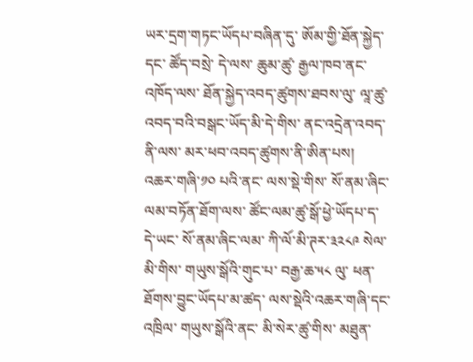ཡར་དྲག་གཏང་ཡོདཔ་བཞིན་དུ་ ཨོམ་གྱི་ཐོན་སྐྱེད་དང་ ཚོད་བསྲེ་ དེ་ལས་ ཆུམ་ཚུ་ རྒྱལ་ཁབ་ནང་འཁོད་ལས་ ཐོན་སྐྱེད་འབད་ཚུགས་ཐབས་ལུ་ ལཱ་ཚུ་འབད་བའི་བསྒང་ཡོད་མི་དེ་གིས་ ནང་འདྲེན་འབད་ནི་ལས་ མར་ཕབ་འབད་ཚུགས་ནི་ཨིན་པས།
འཆར་གཞི་༡༠ པའི་ནང་ ལས་སྡེ་གིས་ སོ་ནམ་ཞིང་ལམ་བཏོན་ཐོག་ལས་ ཚོང་ལམ་ཚུ་སྒོ་ཕྱེ་ཡོདཔ་ད་ དེ་ཡང་ སོ་ནམ་ཞིང་ལམ་ ཀི་ལོ་མི་ཊར་༣༢༨༩ སེལ་མི་གིས་ གཡུས་སྒོའི་གུང་པ་ བརྒྱ་ཆ་༥༨ ལུ་ ཕན་ཐོགས་བྱུང་ཡོདཔ་མ་ཚད་ ལས་སྡེའི་འཆར་གཞི་དང་འཁྲིལ་ གཡུས་སྒོའི་ནང་ མི་སེར་ཚུ་གིས་ མཐུན་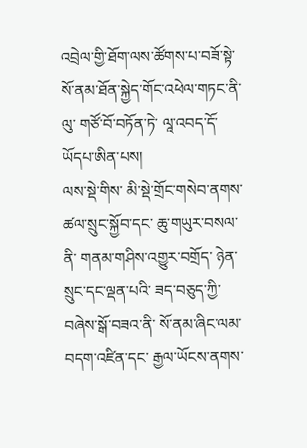འབྲེལ་གྱི་ཐོག་ལས་ཚོགས་པ་བཟོ་སྟེ་ སོ་ནམ་ཐོན་སྐྱེད་གོང་འཕེལ་གཏང་ནི་ལུ་ གཙོ་བོ་བཏོན་ཏེ་ ལཱ་འབད་དོ་ཡོདཔ་ཨིན་པས།
ལས་སྡེ་གིས་ མི་སྡེ་གྲོང་གསེབ་ནགས་ཚལ་སྲུང་སྐྱོབ་དང་ ཆུ་གཡུར་བསལ་ནི་ གནམ་གཤིས་འགྱུར་བགྲོད་ ཉེན་སྲུང་དང་ལྡན་པའི་ ཟད་བཅུད་ཀྱི་ བཞེས་སྒོ་བཟའ་ནི་ སོ་ནམ་ཞིང་ལམ་བདག་འཛིན་དང་ རྒྱལ་ཡོངས་ནགས་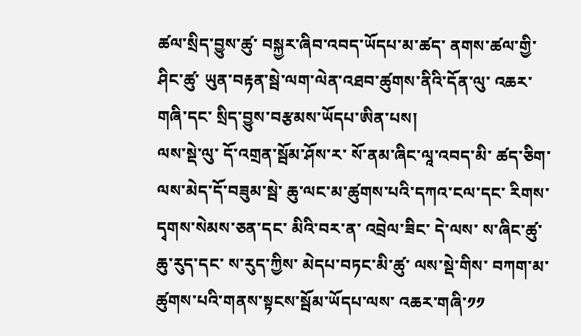ཚལ་སྲིད་བྱུས་ཚུ་ བསྐྱར་ཞིབ་འབད་ཡོདཔ་མ་ཚད་ ནགས་ཚལ་གྱི་ཤིང་ཚུ་ ཡུན་བརྟན་སྦེ་ལག་ལེན་འཐབ་ཚུགས་ནིའི་དོན་ལུ་ འཆར་གཞི་དང་ སྲིད་བྱུས་བརྩམས་ཡོདཔ་ཨིན་པས།
ལས་སྡེ་ལུ་ དོ་འགྲན་སྦོམ་ཤོས་ར་ སོ་ནམ་ཞིང་ལཱ་འབད་མི་ ཚད་ཅིག་ལས་མེད་དོ་བཟུམ་སྦེ་ ཆུ་ལང་མ་ཚུགས་པའི་དཀའ་ངལ་དང་ རིགས་དྭགས་སེམས་ཅན་དང་ མིའི་བར་ན་ འབྲེལ་ཟིང་ དེ་ལས་ ས་ཞིང་ཚུ་ ཆུ་རུད་དང་ ས་རུད་ཀྱིས་ མེདཔ་བཏང་མི་ཚུ་ ལས་སྡེ་གིས་ བཀག་མ་ཚུགས་པའི་གནས་སྟངས་སྦོམ་ཡོདཔ་ལས་ འཆར་གཞི་༡༡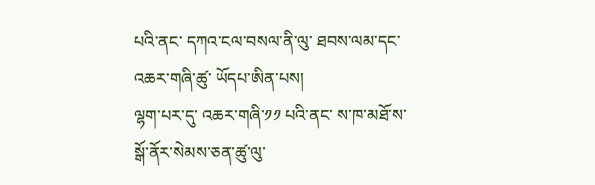པའི་ནང་ དཀའ་ངལ་བསལ་ནི་ལུ་ ཐབས་ལམ་དང་ འཆར་གཞི་ཚུ་ ཡོདཔ་ཨིན་པས།
ལྷག་པར་དུ་ འཆར་གཞི་༡༡ པའི་ནང་ ས་ཁ་མཐོ་ས་ སྒོ་ནོར་སེམས་ཅན་ཚུ་ལུ་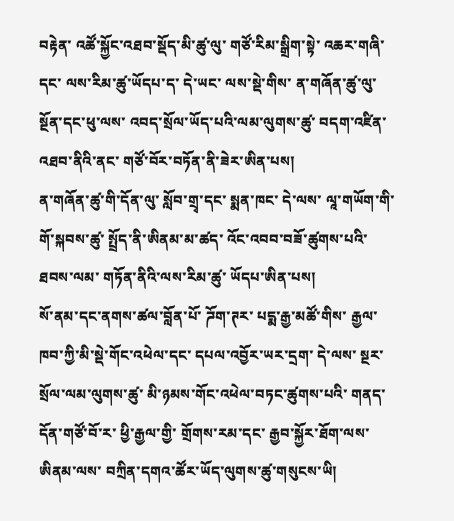བརྟེན་ འཚོ་སྐྱོང་འཐབ་སྡོད་མི་ཚུ་ལུ་ གཙོ་རིམ་སྒྲིག་སྟེ་ འཆར་གཞི་དང་ ལས་རིམ་ཚུ་ཡོདཔ་ད་ དེ་ཡང་ ལས་སྡེ་གིས་ ན་གཞོན་ཚུ་ལུ་ སྔོན་དང་ཕུ་ལས་ འབད་སྲོལ་ཡོད་པའི་ལམ་ལུགས་ཚུ་ བདག་འཛིན་འཐབ་ནིའི་ནང་ གཙོ་བོར་བཏོན་ནི་ཟེར་ཨིན་པས།
ན་གཞོན་ཚུ་གི་དོན་ལུ་ སློབ་གྲྭ་དང་ སྨན་ཁང་ དེ་ལས་ ལཱ་གཡོག་གི་གོ་སྐབས་ཚུ་ སྤྲོད་ནི་ཨིནམ་མ་ཚད་ འོང་འབབ་བཟོ་ཚུགས་པའི་ ཐབས་ལམ་ གཏོན་ནིའི་ལས་རིམ་ཚུ་ ཡོདཔ་ཨིན་པས།
སོ་ནམ་དང་ནགས་ཚལ་བློན་པོ་ ཌོག་ཊར་ པདྨ་རྒྱ་མཚོ་གིས་ རྒྱལ་ཁབ་ཀྱི་མི་སྡེ་གོང་འཕེལ་དང་ དཔལ་འབྱོར་ཡར་དྲག་ དེ་ལས་ སྔར་སྲོལ་ལམ་ལུགས་ཚུ་ མི་ཉམས་གོང་འཕེལ་བཏང་ཚུགས་པའི་ གནད་དོན་གཙོ་བོ་ར་ ཕྱི་རྒྱལ་གྱི་ གྲོགས་རམ་དང་ རྒྱབ་སྐྱོར་ཐོག་ལས་ ཨིནམ་ལས་ བཀྲིན་དགའ་ཚོར་ཡོད་ལུགས་ཚུ་གསུངས་ཡི།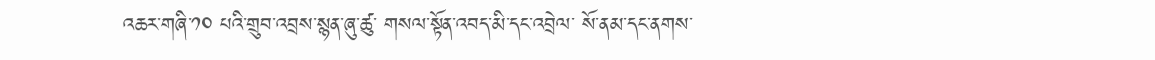འཆར་གཞི་༡༠ པའི་གྲུབ་འབྲས་སྙན་ཞུ་ཚུ་ གསལ་སྟོན་འབད་མི་དང་འབྲེལ་ སོ་ནམ་དང་ནགས་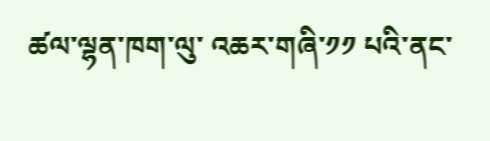ཚལ་ལྷན་ཁག་ལུ་ འཆར་གཞི་༡༡ པའི་ནང་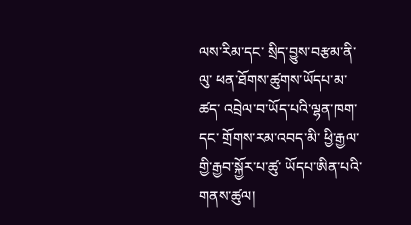ལས་རིམ་དང་ སྲིད་བྱུས་བརྩམ་ནི་ལུ་ ཕན་ཐོགས་ཚུགས་ཡོདཔ་མ་ཚད་ འབྲེལ་བ་ཡོད་པའི་ལྷན་ཁག་དང་ གྲོགས་རམ་འབད་མི་ ཕྱི་རྒྱལ་གྱི་རྒྱབ་སྐྱོར་པ་ཚུ་ ཡོདཔ་ཨིན་པའི་གནས་ཚུལ།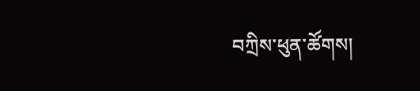བཀྲིས་ཕུན་ཚོགས།